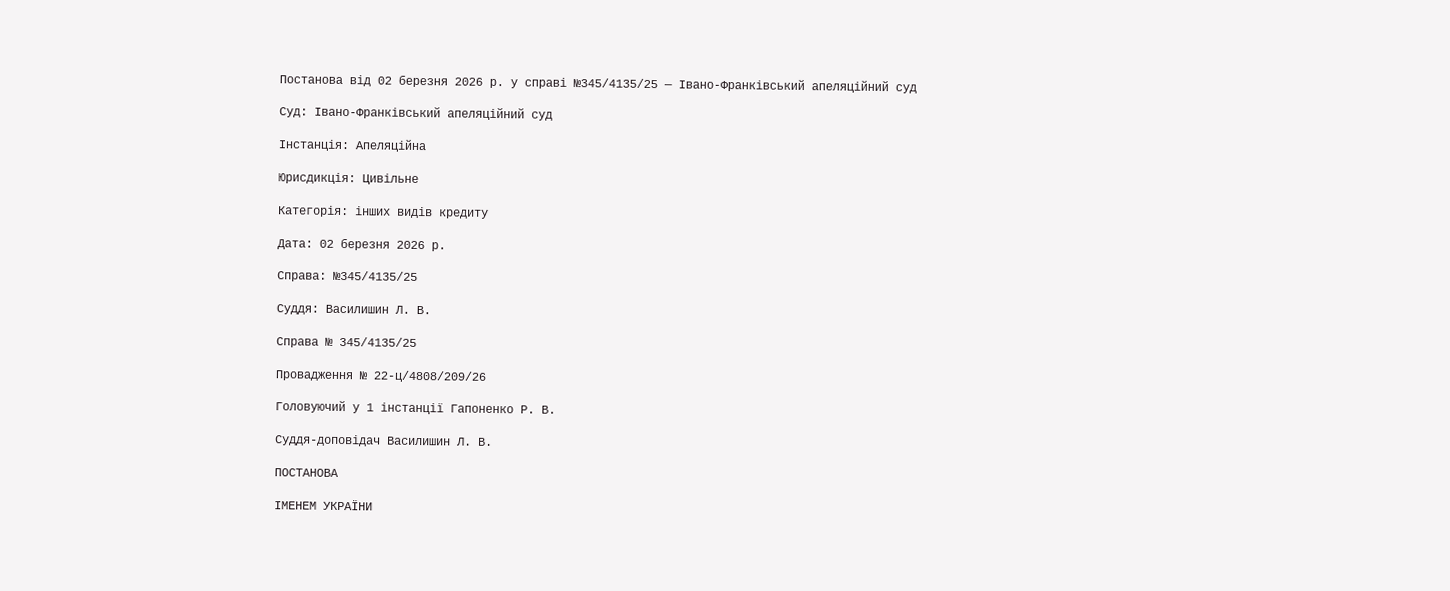Постанова від 02 березня 2026 р. у справі №345/4135/25 — Івано-Франківський апеляційний суд

Суд: Івано-Франківський апеляційний суд

Інстанція: Апеляційна

Юрисдикція: Цивільне

Категорія: інших видів кредиту

Дата: 02 березня 2026 р.

Справа: №345/4135/25

Суддя: Василишин Л. В.

Справа № 345/4135/25

Провадження № 22-ц/4808/209/26

Головуючий у 1 інстанції Гапоненко Р. В.

Суддя-доповідач Василишин Л. В.

ПОСТАНОВА

ІМЕНЕМ УКРАЇНИ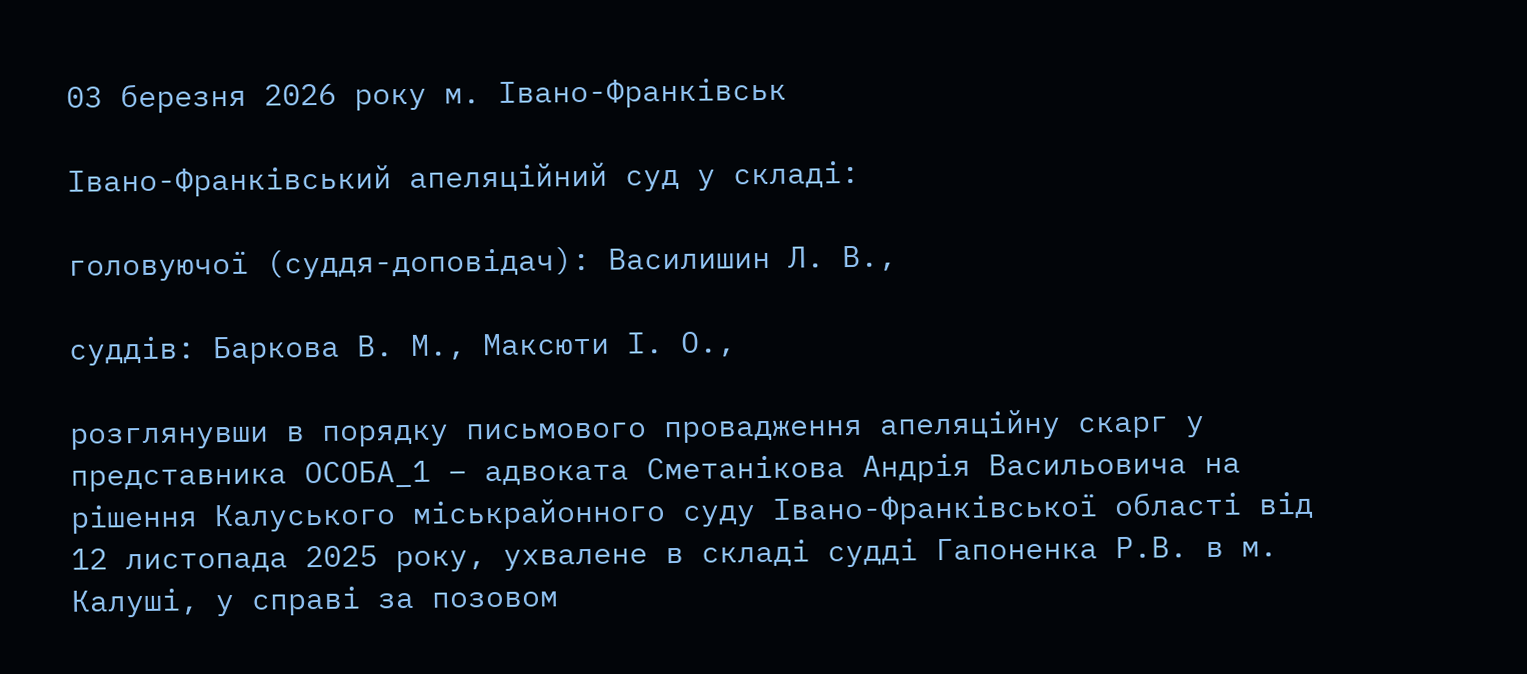03 березня 2026 року м. Івано-Франківськ

Івано-Франківський апеляційний суд у складі:

головуючої (суддя-доповідач): Василишин Л. В.,

суддів: Баркова В. М., Максюти І. О.,

розглянувши в порядку письмового провадження апеляційну скарг у представника ОСОБА_1 – адвоката Сметанікова Андрія Васильовича на рішення Калуського міськрайонного суду Івано-Франківської області від 12 листопада 2025 року, ухвалене в складі судді Гапоненка Р.В. в м. Калуші, у справі за позовом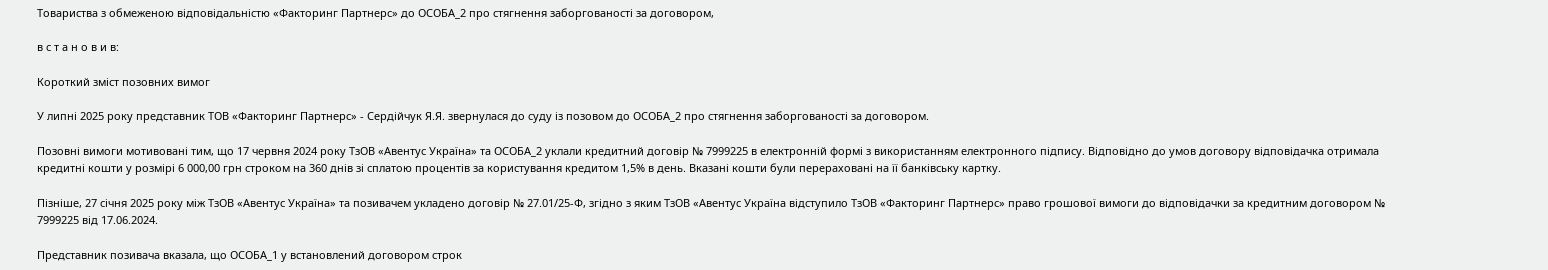Товариства з обмеженою відповідальністю «Факторинг Партнерс» до ОСОБА_2 про стягнення заборгованості за договором,

в с т а н о в и в:

Короткий зміст позовних вимог

У липні 2025 року представник ТОВ «Факторинг Партнерс» - Сердійчук Я.Я. звернулася до суду із позовом до ОСОБА_2 про стягнення заборгованості за договором.

Позовні вимоги мотивовані тим, що 17 червня 2024 року ТзОВ «Авентус Україна» та ОСОБА_2 уклали кредитний договір № 7999225 в електронній формі з використанням електронного підпису. Відповідно до умов договору відповідачка отримала кредитні кошти у розмірі 6 000,00 грн строком на 360 днів зі сплатою процентів за користування кредитом 1,5% в день. Вказані кошти були перераховані на її банківську картку.

Пізніше, 27 січня 2025 року між ТзОВ «Авентус Україна» та позивачем укладено договір № 27.01/25-Ф, згідно з яким ТзОВ «Авентус Україна відступило ТзОВ «Факторинг Партнерс» право грошової вимоги до відповідачки за кредитним договором № 7999225 від 17.06.2024.

Представник позивача вказала, що ОСОБА_1 у встановлений договором строк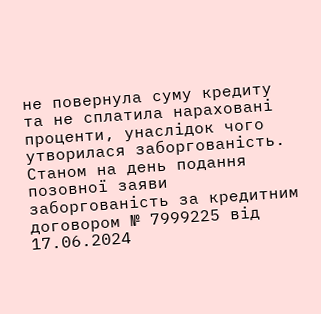не повернула суму кредиту та не сплатила нараховані проценти, унаслідок чого утворилася заборгованість. Станом на день подання позовної заяви заборгованість за кредитним договором № 7999225 від 17.06.2024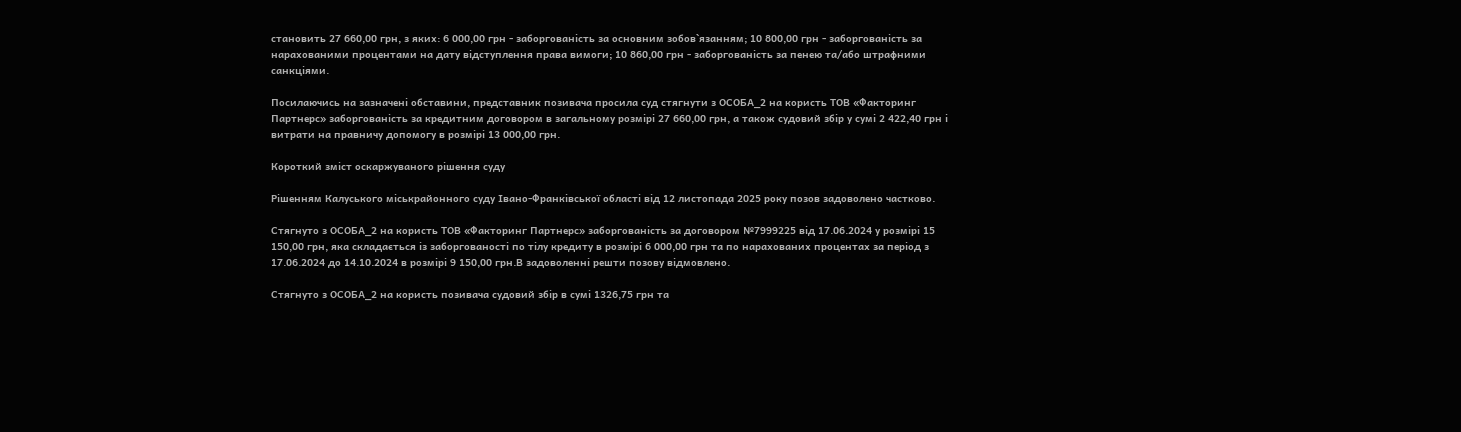становить 27 660,00 грн, з яких: 6 000,00 грн - заборгованість за основним зобов`язанням; 10 800,00 грн - заборгованість за нарахованими процентами на дату відступлення права вимоги; 10 860,00 грн - заборгованість за пенею та/або штрафними санкціями.

Посилаючись на зазначені обставини, представник позивача просила суд стягнути з ОСОБА_2 на користь ТОВ «Факторинг Партнерс» заборгованість за кредитним договором в загальному розмірі 27 660,00 грн, а також судовий збір у сумі 2 422,40 грн і витрати на правничу допомогу в розмірі 13 000,00 грн.

Короткий зміст оскаржуваного рішення суду

Рішенням Калуського міськрайонного суду Івано-Франківської області від 12 листопада 2025 року позов задоволено частково.

Стягнуто з ОСОБА_2 на користь ТОВ «Факторинг Партнерс» заборгованість за договором №7999225 від 17.06.2024 у розмірі 15 150,00 грн, яка складається із заборгованості по тілу кредиту в розмірі 6 000,00 грн та по нарахованих процентах за період з 17.06.2024 до 14.10.2024 в розмірі 9 150,00 грн.В задоволенні решти позову відмовлено.

Стягнуто з ОСОБА_2 на користь позивача судовий збір в сумі 1326,75 грн та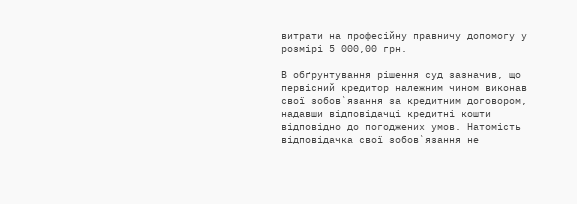витрати на професійну правничу допомогу у розмірі 5 000,00 грн.

В обґрунтування рішення суд зазначив, що первісний кредитор належним чином виконав свої зобов`язання за кредитним договором, надавши відповідачці кредитні кошти відповідно до погоджених умов. Натомість відповідачка свої зобов`язання не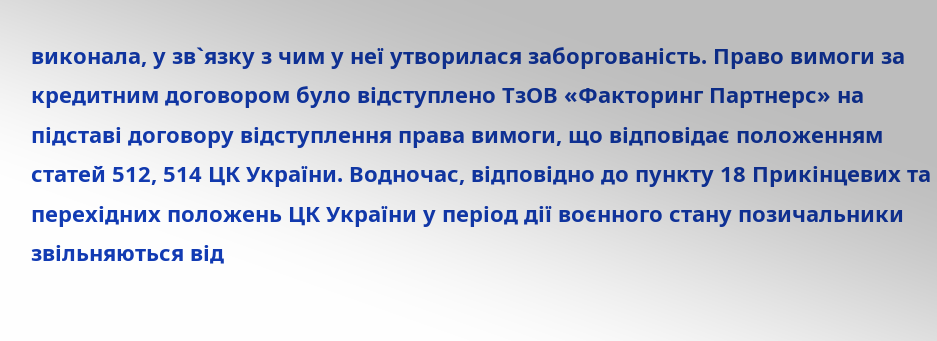виконала, у зв`язку з чим у неї утворилася заборгованість. Право вимоги за кредитним договором було відступлено ТзОВ «Факторинг Партнерс» на підставі договору відступлення права вимоги, що відповідає положенням статей 512, 514 ЦК України. Водночас, відповідно до пункту 18 Прикінцевих та перехідних положень ЦК України у період дії воєнного стану позичальники звільняються від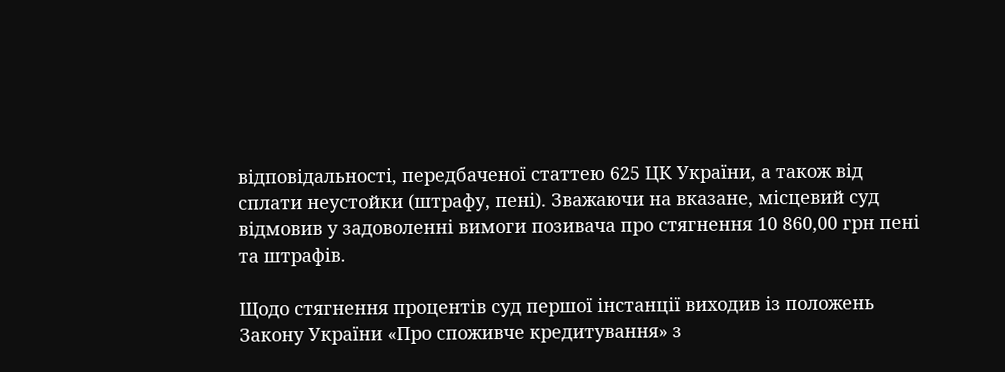відповідальності, передбаченої статтею 625 ЦК України, а також від сплати неустойки (штрафу, пені). Зважаючи на вказане, місцевий суд відмовив у задоволенні вимоги позивача про стягнення 10 860,00 грн пені та штрафів.

Щодо стягнення процентів суд першої інстанції виходив із положень Закону України «Про споживче кредитування» з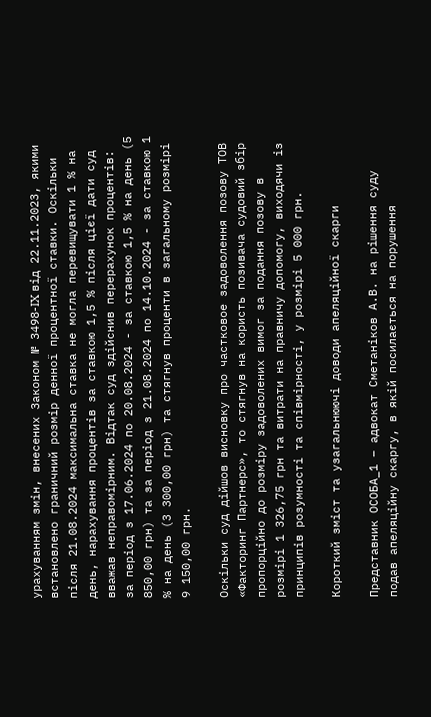урахуванням змін, внесених Законом № 3498-IX від 22.11.2023, якими встановлено граничний розмір денної процентної ставки. Оскільки після 21.08.2024 максимальна ставка не могла перевищувати 1 % на день, нарахування процентів за ставкою 1,5 % після цієї дати суд вважав неправомірним. Відтак суд здійснив перерахунок процентів: за період з 17.06.2024 по 20.08.2024 - за ставкою 1,5 % на день (5 850,00 грн) та за період з 21.08.2024 по 14.10.2024 - за ставкою 1 % на день (3 300,00 грн) та стягнув проценти в загальному розмірі 9 150,00 грн.

Оскільки суд дійшов висновку про частковое задоволення позову ТОВ «Факторинг Партнерс», то стягнув на користь позивача судовий збір пропорційно до розміру задоволених вимог за подання позову в розмірі 1 326,75 грн та витрати на правничу допомогу, виходячи із принципів розумності та співмірності, у розмірі 5 000 грн.

Короткий зміст та узагальнюючі доводи апеляційної скарги

Представник ОСОБА_1 – адвокат Сметаніков А.В. на рішення суду подав апеляційну скаргу, в якій посилається на порушення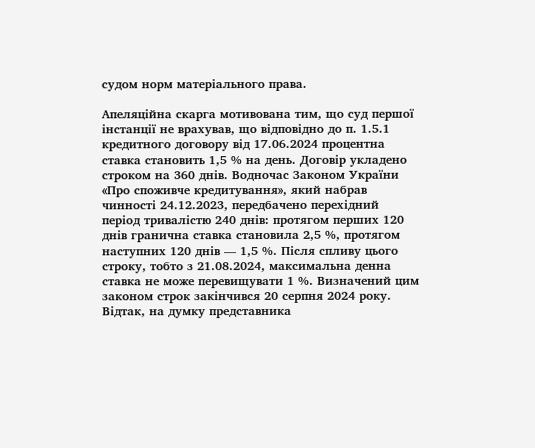судом норм матеріального права.

Апеляційна скарга мотивована тим, що суд першої інстанції не врахував, що відповідно до п. 1.5.1 кредитного договору від 17.06.2024 процентна ставка становить 1,5 % на день. Договір укладено строком на 360 днів. Водночас Законом України «Про споживче кредитування», який набрав чинності 24.12.2023, передбачено перехідний період тривалістю 240 днів: протягом перших 120 днів гранична ставка становила 2,5 %, протягом наступних 120 днів — 1,5 %. Після спливу цього строку, тобто з 21.08.2024, максимальна денна ставка не може перевищувати 1 %. Визначений цим законом строк закінчився 20 серпня 2024 року. Відтак, на думку представника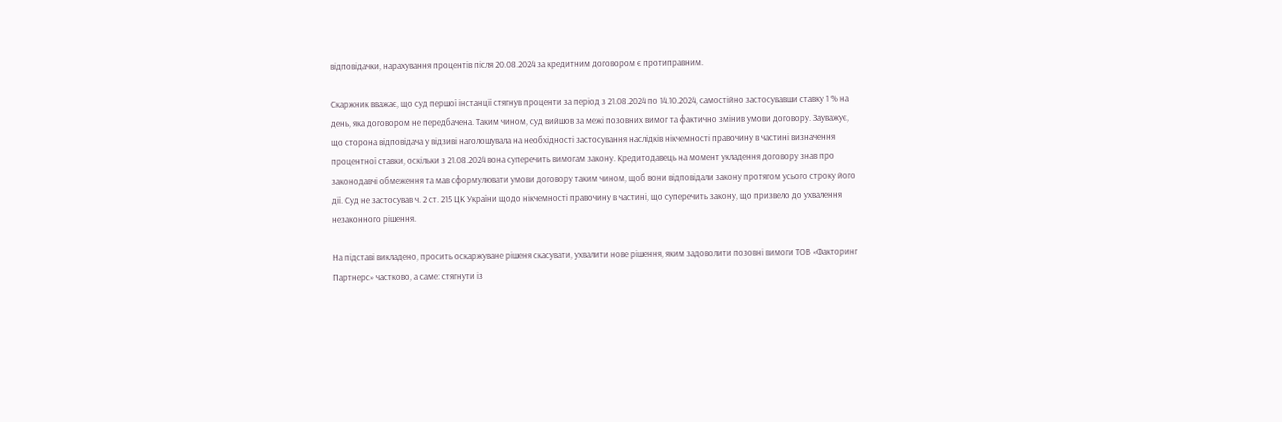відповідачки, нарахування процентів після 20.08.2024 за кредитним договором є протиправним.

Скаржник вважає, що суд першої інстанції стягнув проценти за період з 21.08.2024 по 14.10.2024, самостійно застосувавши ставку 1 % на день, яка договором не передбачена. Таким чином, суд вийшов за межі позовних вимог та фактично змінив умови договору. Зауважує, що сторона відповідача у відзиві наголошувала на необхідності застосування наслідків нікчемності правочину в частині визначення процентної ставки, оскільки з 21.08.2024 вона суперечить вимогам закону. Кредитодавець на момент укладення договору знав про законодавчі обмеження та мав сформулювати умови договору таким чином, щоб вони відповідали закону протягом усього строку його дії. Суд не застосував ч. 2 ст. 215 ЦК України щодо нікчемності правочину в частині, що суперечить закону, що призвело до ухвалення незаконного рішення.

На підставі викладено, просить оскаржуване рішеня скасувати, ухвалити нове рішення, яким задоволити позовні вимоги ТОВ «Факторинг Партнерс» частково, а саме: стягнути із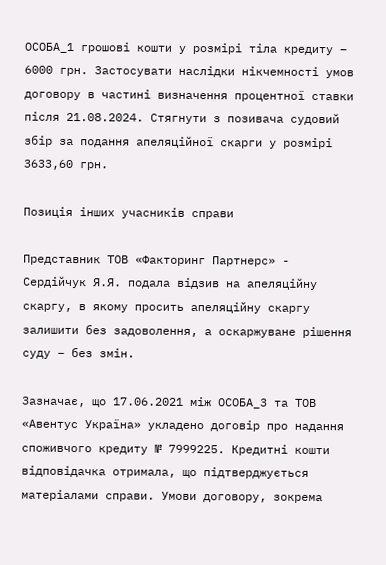ОСОБА_1 грошові кошти у розмірі тіла кредиту – 6000 грн. Застосувати наслідки нікчемності умов договору в частині визначення процентної ставки після 21.08.2024. Стягнути з позивача судовий збір за подання апеляційної скарги у розмірі 3633,60 грн.

Позиція інших учасників справи

Представник ТОВ «Факторинг Партнерс» - Сердійчук Я.Я. подала відзив на апеляційну скаргу, в якому просить апеляційну скаргу залишити без задоволення, а оскаржуване рішення суду – без змін.

Зазначає, що 17.06.2021 між ОСОБА_3 та ТОВ «Авентус Україна» укладено договір про надання споживчого кредиту № 7999225. Кредитні кошти відповідачка отримала, що підтверджується матеріалами справи. Умови договору, зокрема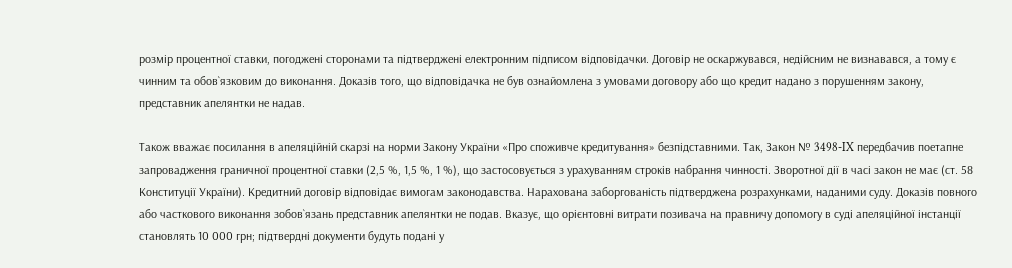розмір процентної ставки, погоджені сторонами та підтверджені електронним підписом відповідачки. Договір не оскаржувався, недійсним не визнавався, а тому є чинним та обов`язковим до виконання. Доказів того, що відповідачка не був ознайомлена з умовами договору або що кредит надано з порушенням закону, представник апелянтки не надав.

Також вважає посилання в апеляційній скарзі на норми Закону України «Про споживче кредитування» безпідставними. Так, Закон № 3498-IX передбачив поетапне запровадження граничної процентної ставки (2,5 %, 1,5 %, 1 %), що застосовується з урахуванням строків набрання чинності. Зворотної дії в часі закон не має (ст. 58 Конституції України). Кредитний договір відповідає вимогам законодавства. Нарахована заборгованість підтверджена розрахунками, наданими суду. Доказів повного або часткового виконання зобов`язань представник апелянтки не подав. Вказує, що орієнтовні витрати позивача на правничу допомогу в суді апеляційної інстанції становлять 10 000 грн; підтвердні документи будуть подані у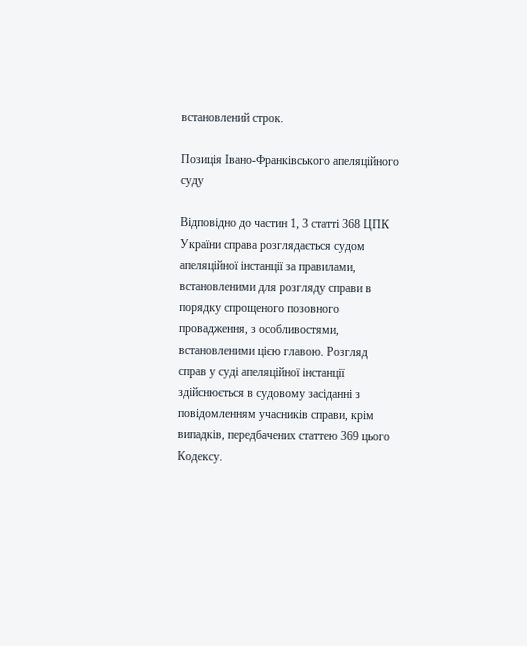встановлений строк.

Позиція Івано-Франківського апеляційного суду

Відповідно до частин 1, 3 статті 368 ЦПК України справа розглядається судом апеляційної інстанції за правилами, встановленими для розгляду справи в порядку спрощеного позовного провадження, з особливостями, встановленими цією главою. Розгляд справ у суді апеляційної інстанції здійснюється в судовому засіданні з повідомленням учасників справи, крім випадків, передбачених статтею 369 цього Кодексу.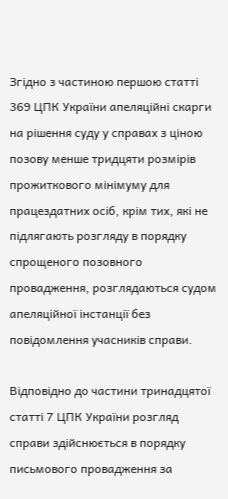Згідно з частиною першою статті 369 ЦПК України апеляційні скарги на рішення суду у справах з ціною позову менше тридцяти розмірів прожиткового мінімуму для працездатних осіб, крім тих, які не підлягають розгляду в порядку спрощеного позовного провадження, розглядаються судом апеляційної інстанції без повідомлення учасників справи.

Відповідно до частини тринадцятої статті 7 ЦПК України розгляд справи здійснюється в порядку письмового провадження за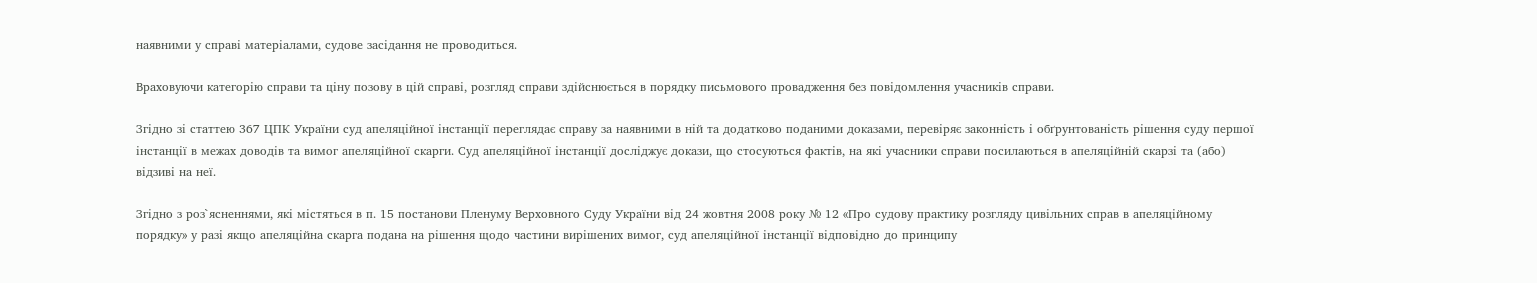наявними у справі матеріалами, судове засідання не проводиться.

Враховуючи категорію справи та ціну позову в цій справі, розгляд справи здійснюється в порядку письмового провадження без повідомлення учасників справи.

Згідно зі статтею 367 ЦПК України суд апеляційної інстанції переглядає справу за наявними в ній та додатково поданими доказами, перевіряє законність і обґрунтованість рішення суду першої інстанції в межах доводів та вимог апеляційної скарги. Суд апеляційної інстанції досліджує докази, що стосуються фактів, на які учасники справи посилаються в апеляційній скарзі та (або) відзиві на неї.

Згідно з роз`ясненнями, які містяться в п. 15 постанови Пленуму Верховного Суду України від 24 жовтня 2008 року № 12 «Про судову практику розгляду цивільних справ в апеляційному порядку» у разі якщо апеляційна скарга подана на рішення щодо частини вирішених вимог, суд апеляційної інстанції відповідно до принципу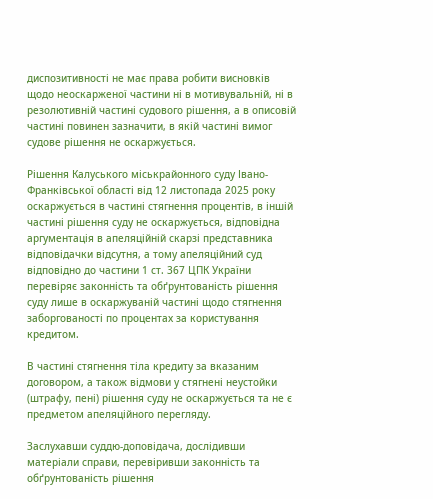диспозитивності не має права робити висновків щодо неоскарженої частини ні в мотивувальній, ні в резолютивній частині судового рішення, а в описовій частині повинен зазначити, в якій частині вимог судове рішення не оскаржується.

Рішення Калуського міськрайонного суду Івано-Франківської області від 12 листопада 2025 року оскаржується в частині стягнення процентів, в іншій частині рішення суду не оскаржується, відповідна аргументація в апеляційній скарзі представника відповідачки відсутня, а тому апеляційний суд відповідно до частини 1 ст. 367 ЦПК України перевіряє законність та обґрунтованість рішення суду лише в оскаржуваній частині щодо стягнення заборгованості по процентах за користування кредитом.

В частині стягнення тіла кредиту за вказаним договором, а також відмови у стягнені неустойки (штрафу, пені) рішення суду не оскаржується та не є предметом апеляційного перегляду.

Заслухавши суддю-доповідача, дослідивши матеріали справи, перевіривши законність та обґрунтованість рішення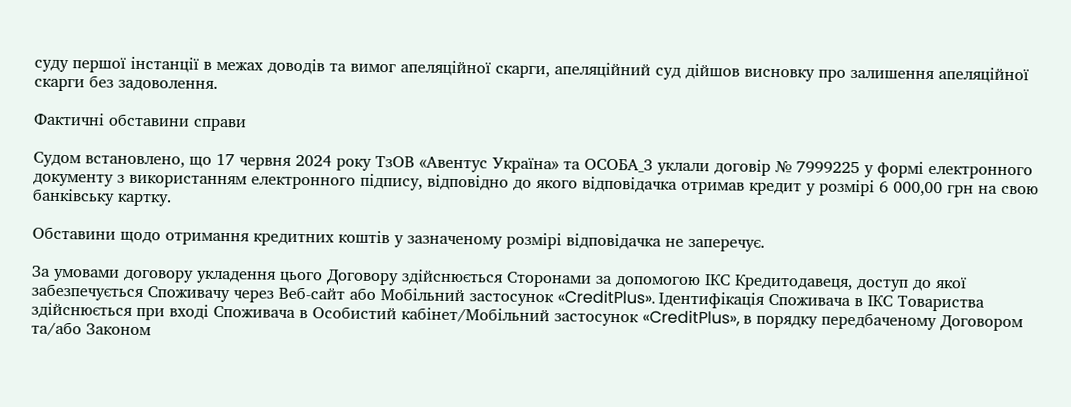суду першої інстанції в межах доводів та вимог апеляційної скарги, апеляційний суд дійшов висновку про залишення апеляційної скарги без задоволення.

Фактичні обставини справи

Судом встановлено, що 17 червня 2024 року ТзОВ «Авентус Україна» та ОСОБА_3 уклали договір № 7999225 у формі електронного документу з використанням електронного підпису, відповідно до якого відповідачка отримав кредит у розмірі 6 000,00 грн на свою банківську картку.

Обставини щодо отримання кредитних коштів у зазначеному розмірі відповідачка не заперечує.

За умовами договору укладення цього Договору здійснюється Сторонами за допомогою ІКС Кредитодавеця, доступ до якої забезпечується Споживачу через Веб-сайт або Мобільний застосунок «CreditPlus». Ідентифікація Споживача в ІКС Товариства здійснюється при вході Споживача в Особистий кабінет/Мобільний застосунок «CreditPlus», в порядку передбаченому Договором та/або Законом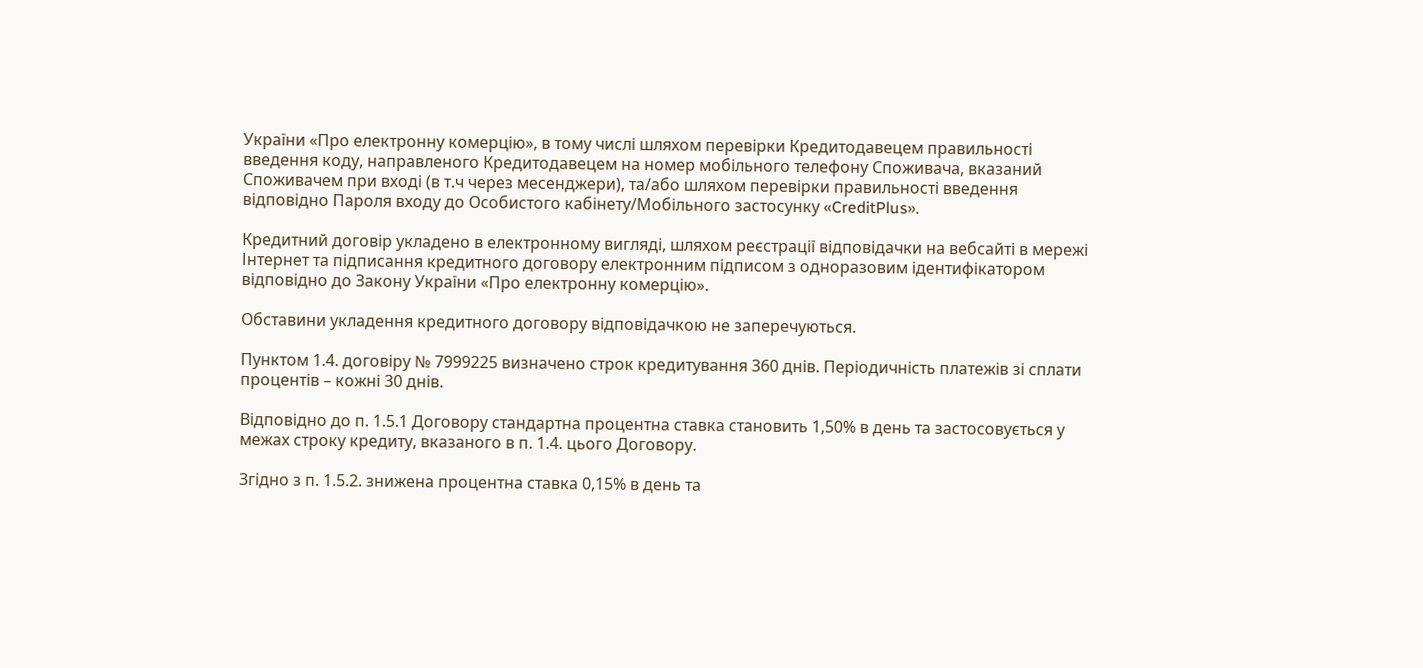України «Про електронну комерцію», в тому числі шляхом перевірки Кредитодавецем правильності введення коду, направленого Кредитодавецем на номер мобільного телефону Споживача, вказаний Споживачем при вході (в т.ч через месенджери), та/або шляхом перевірки правильності введення відповідно Пароля входу до Особистого кабінету/Мобільного застосунку «CreditPlus».

Кредитний договір укладено в електронному вигляді, шляхом реєстрації відповідачки на вебсайті в мережі Інтернет та підписання кредитного договору електронним підписом з одноразовим ідентифікатором відповідно до Закону України «Про електронну комерцію».

Обставини укладення кредитного договору відповідачкою не заперечуються.

Пунктом 1.4. договіру № 7999225 визначено строк кредитування 360 днів. Періодичність платежів зі сплати процентів – кожні 30 днів.

Відповідно до п. 1.5.1 Договору стандартна процентна ставка становить 1,50% в день та застосовується у межах строку кредиту, вказаного в п. 1.4. цього Договору.

Згідно з п. 1.5.2. знижена процентна ставка 0,15% в день та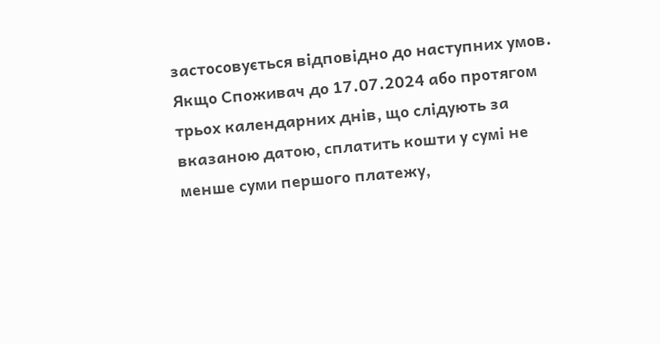застосовується відповідно до наступних умов. Якщо Споживач до 17.07.2024 або протягом трьох календарних днів, що слідують за вказаною датою, сплатить кошти у сумі не менше суми першого платежу,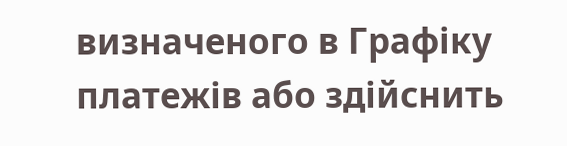визначеного в Графіку платежів або здійснить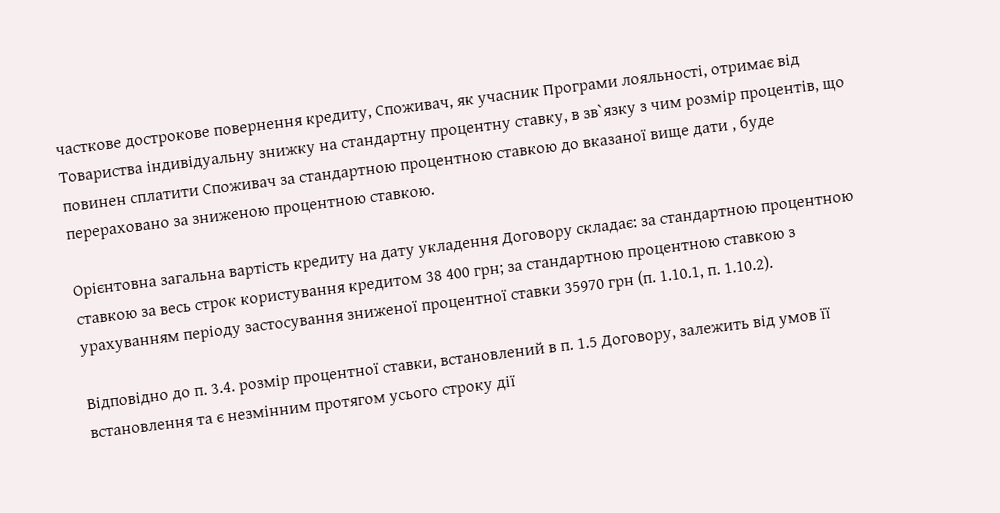часткове дострокове повернення кредиту, Споживач, як учасник Програми лояльності, отримає від Товариства індивідуальну знижку на стандартну процентну ставку, в зв`язку з чим розмір процентів, що повинен сплатити Споживач за стандартною процентною ставкою до вказаної вище дати , буде перераховано за зниженою процентною ставкою.

Орієнтовна загальна вартість кредиту на дату укладення Договору складає: за стандартною процентною ставкою за весь строк користування кредитом 38 400 грн; за стандартною процентною ставкою з урахуванням періоду застосування зниженої процентної ставки 35970 грн (п. 1.10.1, п. 1.10.2).

Відповідно до п. 3.4. розмір процентної ставки, встановлений в п. 1.5 Договору, залежить від умов її встановлення та є незмінним протягом усього строку дії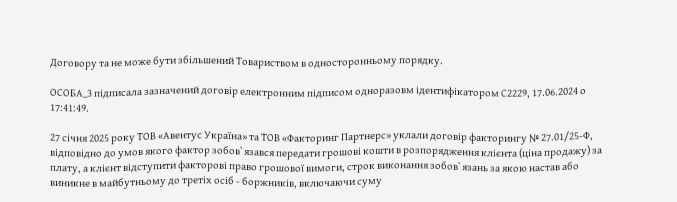Договору та не може бути збільшений Товариством в односторонньому порядку.

ОСОБА_3 підписала зазначений договір електронним підписом одноразовм ідентифікатором С2229, 17.06.2024 о 17:41:49.

27 січня 2025 року ТОВ «Авентус Україна» та ТОВ «Факторинг Партнерс» уклали договір факторингу № 27.01/25-Ф, відповідно до умов якого фактор зобов`язався передати грошові кошти в розпорядження клієнта (ціна продажу) за плату, а клієнт відступити факторові право грошової вимоги, строк виконання зобов`язань за якою настав або виникне в майбутньому до третіх осіб - боржників, включаючи суму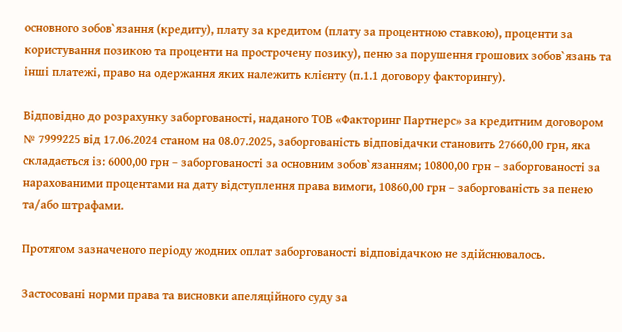основного зобов`язання (кредиту), плату за кредитом (плату за процентною ставкою), проценти за користування позикою та проценти на прострочену позику), пеню за порушення грошових зобов`язань та інші платежі, право на одержання яких належить клієнту (п.1.1 договору факторингу).

Відповідно до розрахунку заборгованості, наданого ТОВ «Факторинг Партнерс» за кредитним договором № 7999225 від 17.06.2024 станом на 08.07.2025, заборгованість відповідачки становить 27660,00 грн, яка складається із: 6000,00 грн – заборгованості за основним зобов`язанням; 10800,00 грн – заборгованості за нарахованими процентами на дату відступлення права вимоги, 10860,00 грн – заборгованість за пенею та/або штрафами.

Протягом зазначеного періоду жодних оплат заборгованості відповідачкою не здійснювалось.

Застосовані норми права та висновки апеляційного суду за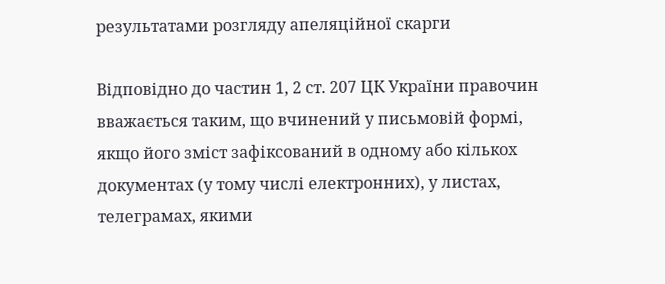результатами розгляду апеляційної скарги

Відповідно до частин 1, 2 ст. 207 ЦК України правочин вважається таким, що вчинений у письмовій формі, якщо його зміст зафіксований в одному або кількох документах (у тому числі електронних), у листах, телеграмах, якими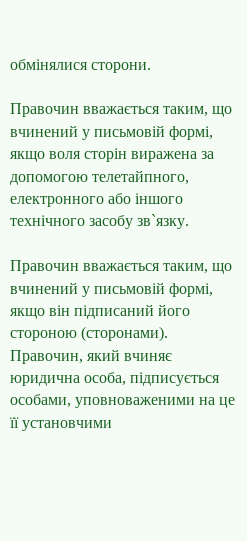обмінялися сторони.

Правочин вважається таким, що вчинений у письмовій формі, якщо воля сторін виражена за допомогою телетайпного, електронного або іншого технічного засобу зв`язку.

Правочин вважається таким, що вчинений у письмовій формі, якщо він підписаний його стороною (сторонами). Правочин, який вчиняє юридична особа, підписується особами, уповноваженими на це її установчими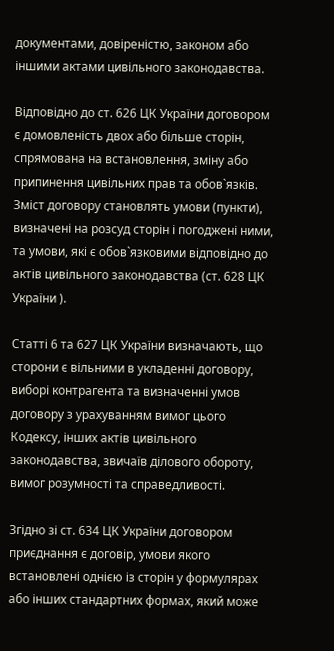документами, довіреністю, законом або іншими актами цивільного законодавства.

Відповідно до ст. 626 ЦК України договором є домовленість двох або більше сторін, спрямована на встановлення, зміну або припинення цивільних прав та обов`язків. Зміст договору становлять умови (пункти), визначені на розсуд сторін і погоджені ними, та умови, які є обов`язковими відповідно до актів цивільного законодавства (ст. 628 ЦК України ).

Статті 6 та 627 ЦК України визначають, що сторони є вільними в укладенні договору, виборі контрагента та визначенні умов договору з урахуванням вимог цього Кодексу, інших актів цивільного законодавства, звичаїв ділового обороту, вимог розумності та справедливості.

Згідно зі ст. 634 ЦК України договором приєднання є договір, умови якого встановлені однією із сторін у формулярах або інших стандартних формах, який може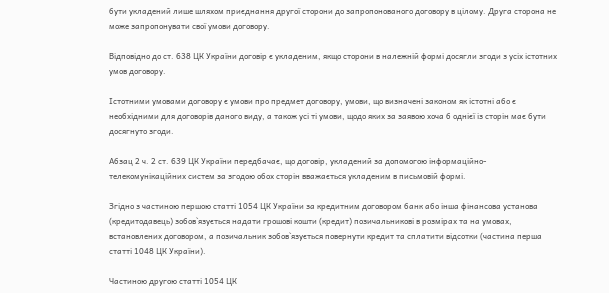бути укладений лише шляхом приєднання другої сторони до запропонованого договору в цілому. Друга сторона не може запропонувати свої умови договору.

Відповідно до ст. 638 ЦК України договір є укладеним, якщо сторони в належній формі досягли згоди з усіх істотних умов договору.

Істотними умовами договору є умови про предмет договору, умови, що визначені законом як істотні або є необхідними для договорів даного виду, а також усі ті умови, щодо яких за заявою хоча б однієї із сторін має бути досягнуто згоди.

Абзац 2 ч. 2 ст. 639 ЦК України передбачає, що договір, укладений за допомогою інформаційно-телекомунікаційних систем за згодою обох сторін вважається укладеним в письмовій формі.

Згідно з частиною першою статті 1054 ЦК України за кредитним договором банк або інша фінансова установа (кредитодавець) зобов`язується надати грошові кошти (кредит) позичальникові в розмірах та на умовах, встановлених договором, а позичальник зобов`язується повернути кредит та сплатити відсотки (частина перша статті 1048 ЦК України).

Частиною другою статті 1054 ЦК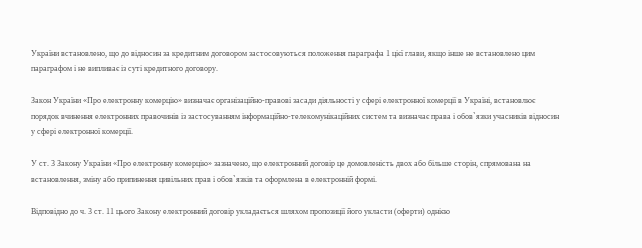України встановлено, що до відносин за кредитним договором застосовуються положення параграфа 1 цієї глави, якщо інше не встановлено цим параграфом і не випливає із суті кредитного договору.

Закон України «Про електронну комерцію» визначає організаційно-правові засади діяльності у сфері електронної комерції в Україні, встановлює порядок вчинення електронних правочинів із застосуванням інформаційно-телекомунікаційних систем та визначає права і обов`язки учасників відносин у сфері електронної комерції.

У ст. 3 Закону України «Про електронну комерцію» зазначено, що електронний договір це домовленість двох або більше сторін, спрямована на встановлення, зміну або припинення цивільних прав і обов`язків та оформлена в електронній формі.

Відповідно до ч. 3 ст. 11 цього Закону електронний договір укладається шляхом пропозиції його укласти (оферти) однією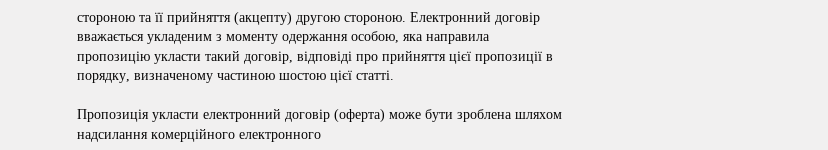стороною та її прийняття (акцепту) другою стороною. Електронний договір вважається укладеним з моменту одержання особою, яка направила пропозицію укласти такий договір, відповіді про прийняття цієї пропозиції в порядку, визначеному частиною шостою цієї статті.

Пропозиція укласти електронний договір (оферта) може бути зроблена шляхом надсилання комерційного електронного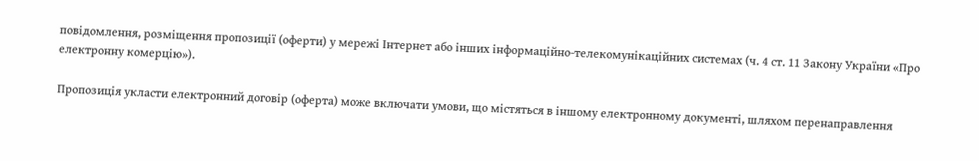повідомлення, розміщення пропозиції (оферти) у мережі Інтернет або інших інформаційно-телекомунікаційних системах (ч. 4 ст. 11 Закону України «Про електронну комерцію»).

Пропозиція укласти електронний договір (оферта) може включати умови, що містяться в іншому електронному документі, шляхом перенаправлення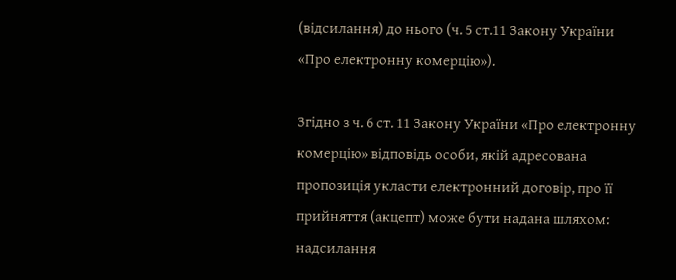(відсилання) до нього (ч. 5 ст.11 Закону України «Про електронну комерцію»).

Згідно з ч. 6 ст. 11 Закону України «Про електронну комерцію» відповідь особи, якій адресована пропозиція укласти електронний договір, про її прийняття (акцепт) може бути надана шляхом: надсилання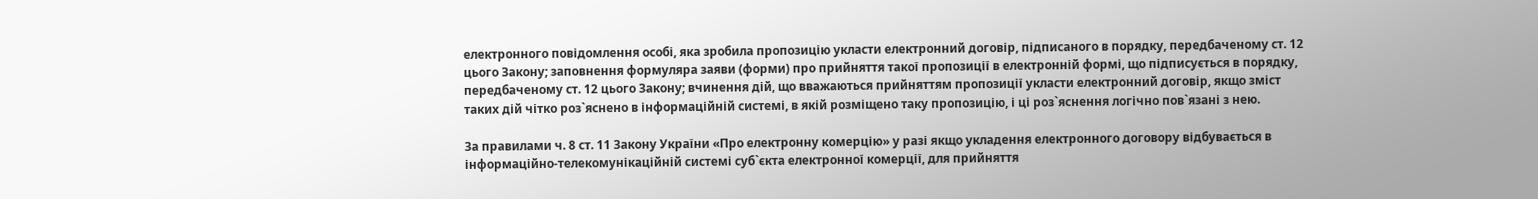електронного повідомлення особі, яка зробила пропозицію укласти електронний договір, підписаного в порядку, передбаченому ст. 12 цього Закону; заповнення формуляра заяви (форми) про прийняття такої пропозиції в електронній формі, що підписується в порядку, передбаченому ст. 12 цього Закону; вчинення дій, що вважаються прийняттям пропозиції укласти електронний договір, якщо зміст таких дій чітко роз`яснено в інформаційній системі, в якій розміщено таку пропозицію, і ці роз`яснення логічно пов`язані з нею.

За правилами ч. 8 ст. 11 Закону України «Про електронну комерцію» у разі якщо укладення електронного договору відбувається в інформаційно-телекомунікаційній системі суб`єкта електронної комерції, для прийняття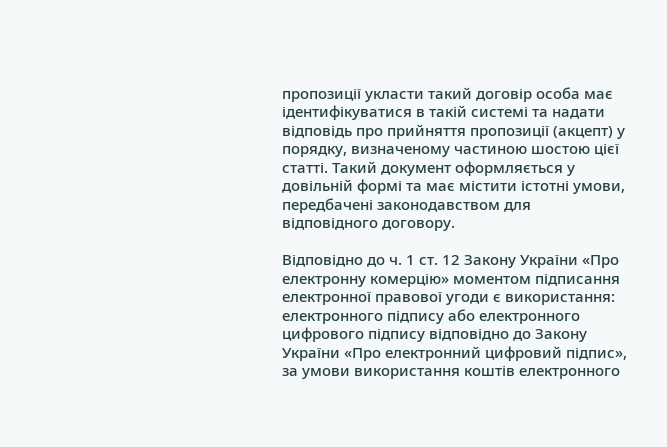пропозиції укласти такий договір особа має ідентифікуватися в такій системі та надати відповідь про прийняття пропозиції (акцепт) у порядку, визначеному частиною шостою цієї статті. Такий документ оформляється у довільній формі та має містити істотні умови, передбачені законодавством для відповідного договору.

Відповідно до ч. 1 ст. 12 Закону України «Про електронну комерцію» моментом підписання електронної правової угоди є використання: електронного підпису або електронного цифрового підпису відповідно до Закону України «Про електронний цифровий підпис», за умови використання коштів електронного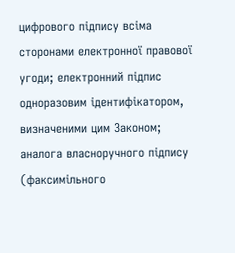цифрового підпису всіма сторонами електронної правової угоди; електронний підпис одноразовим ідентифікатором, визначеними цим Законом; аналога власноручного підпису (факсимільного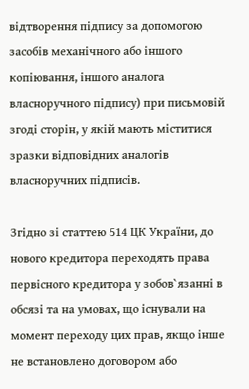відтворення підпису за допомогою засобів механічного або іншого копіювання, іншого аналога власноручного підпису) при письмовій згоді сторін, у якій мають міститися зразки відповідних аналогів власноручних підписів.

Згідно зі статтею 514 ЦК України, до нового кредитора переходять права первісного кредитора у зобов`язанні в обсязі та на умовах, що існували на момент переходу цих прав, якщо інше не встановлено договором або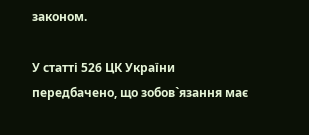законом.

У статті 526 ЦК України передбачено, що зобов`язання має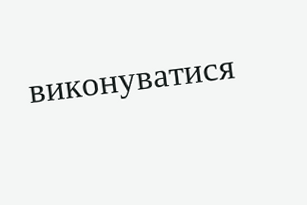виконуватися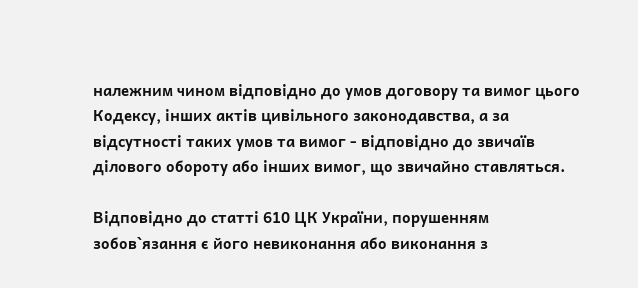належним чином відповідно до умов договору та вимог цього Кодексу, інших актів цивільного законодавства, а за відсутності таких умов та вимог - відповідно до звичаїв ділового обороту або інших вимог, що звичайно ставляться.

Відповідно до статті 610 ЦК України, порушенням зобов`язання є його невиконання або виконання з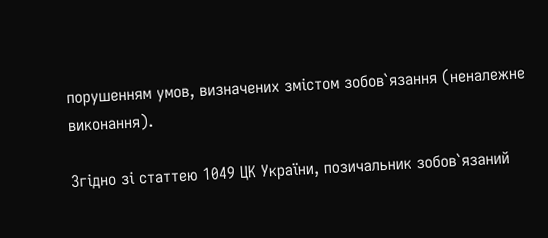порушенням умов, визначених змістом зобов`язання (неналежне виконання).

Згідно зі статтею 1049 ЦК України, позичальник зобов`язаний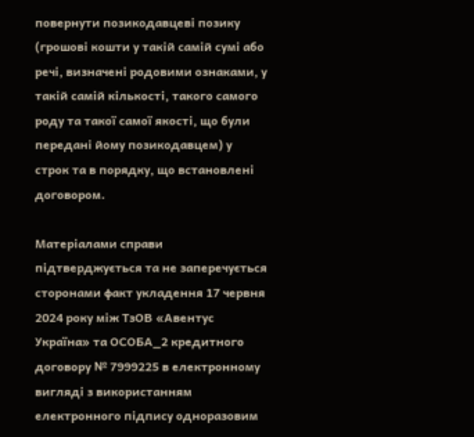повернути позикодавцеві позику (грошові кошти у такій самій сумі або речі, визначені родовими ознаками, у такій самій кількості, такого самого роду та такої самої якості, що були передані йому позикодавцем) у строк та в порядку, що встановлені договором.

Матеріалами справи підтверджується та не заперечується сторонами факт укладення 17 червня 2024 року між ТзОВ «Авентус Україна» та ОСОБА_2 кредитного договору № 7999225 в електронному вигляді з використанням електронного підпису одноразовим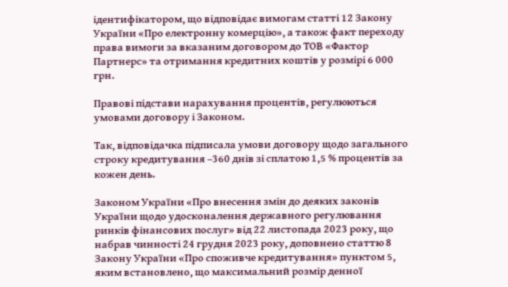ідентифікатором, що відповідає вимогам статті 12 Закону України «Про електронну комерцію», а також факт переходу права вимоги за вказаним договором до ТОВ «Фактор Партнерс» та отримання кредитних коштів у розмірі 6 000 грн.

Правові підстави нарахування процентів, регулюються умовами договору і Законом.

Так, відповідачка підписала умови договору щодо загального строку кредитування –360 днів зі сплатою 1,5 % процентів за кожен день.

Законом України «Про внесення змін до деяких законів України щодо удосконалення державного регулювання ринків фінансових послуг» від 22 листопада 2023 року, що набрав чинності 24 грудня 2023 року, доповнено статтю 8 Закону України «Про споживче кредитування» пунктом 5, яким встановлено, що максимальний розмір денної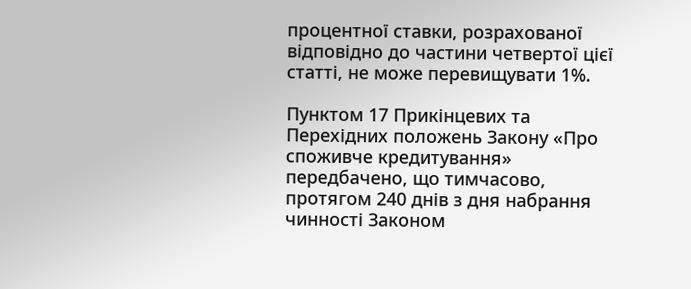процентної ставки, розрахованої відповідно до частини четвертої цієї статті, не може перевищувати 1%.

Пунктом 17 Прикінцевих та Перехідних положень Закону «Про споживче кредитування» передбачено, що тимчасово, протягом 240 днів з дня набрання чинності Законом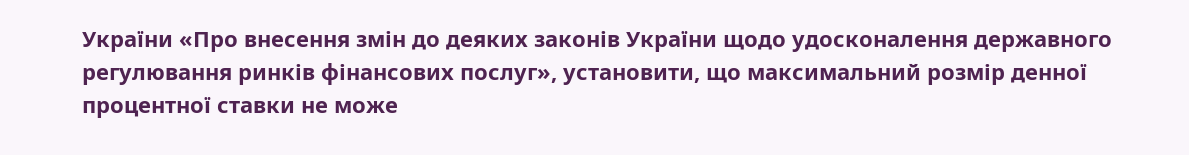України «Про внесення змін до деяких законів України щодо удосконалення державного регулювання ринків фінансових послуг», установити, що максимальний розмір денної процентної ставки не може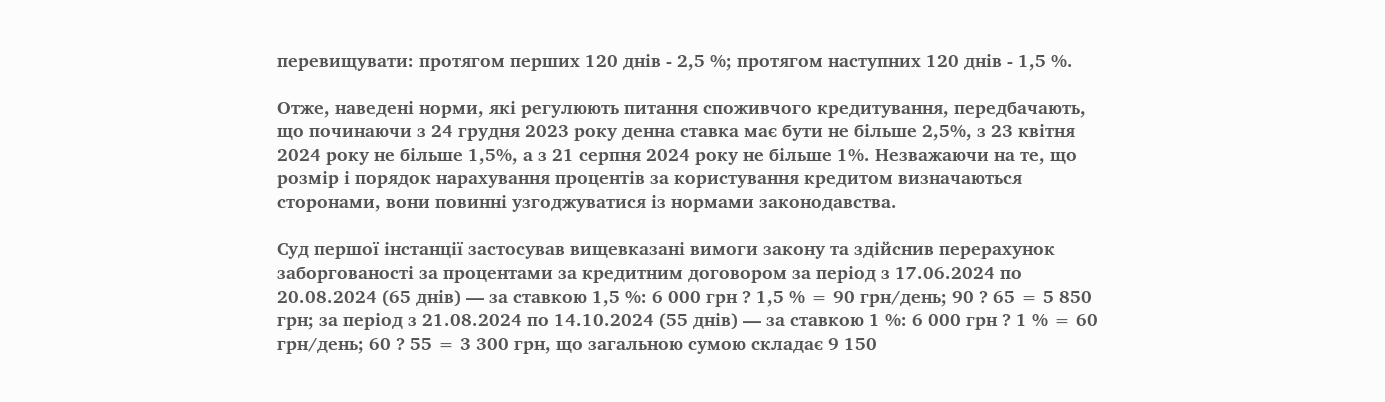перевищувати: протягом перших 120 днів - 2,5 %; протягом наступних 120 днів - 1,5 %.

Отже, наведені норми, які регулюють питання споживчого кредитування, передбачають, що починаючи з 24 грудня 2023 року денна ставка має бути не більше 2,5%, з 23 квітня 2024 року не більше 1,5%, а з 21 серпня 2024 року не більше 1%. Незважаючи на те, що розмір і порядок нарахування процентів за користування кредитом визначаються сторонами, вони повинні узгоджуватися із нормами законодавства.

Суд першої інстанції застосував вищевказані вимоги закону та здійснив перерахунок заборгованості за процентами за кредитним договором за період з 17.06.2024 по 20.08.2024 (65 днів) — за ставкою 1,5 %: 6 000 грн ? 1,5 % = 90 грн/день; 90 ? 65 = 5 850 грн; за період з 21.08.2024 по 14.10.2024 (55 днів) — за ставкою 1 %: 6 000 грн ? 1 % = 60 грн/день; 60 ? 55 = 3 300 грн, що загальною сумою складає 9 150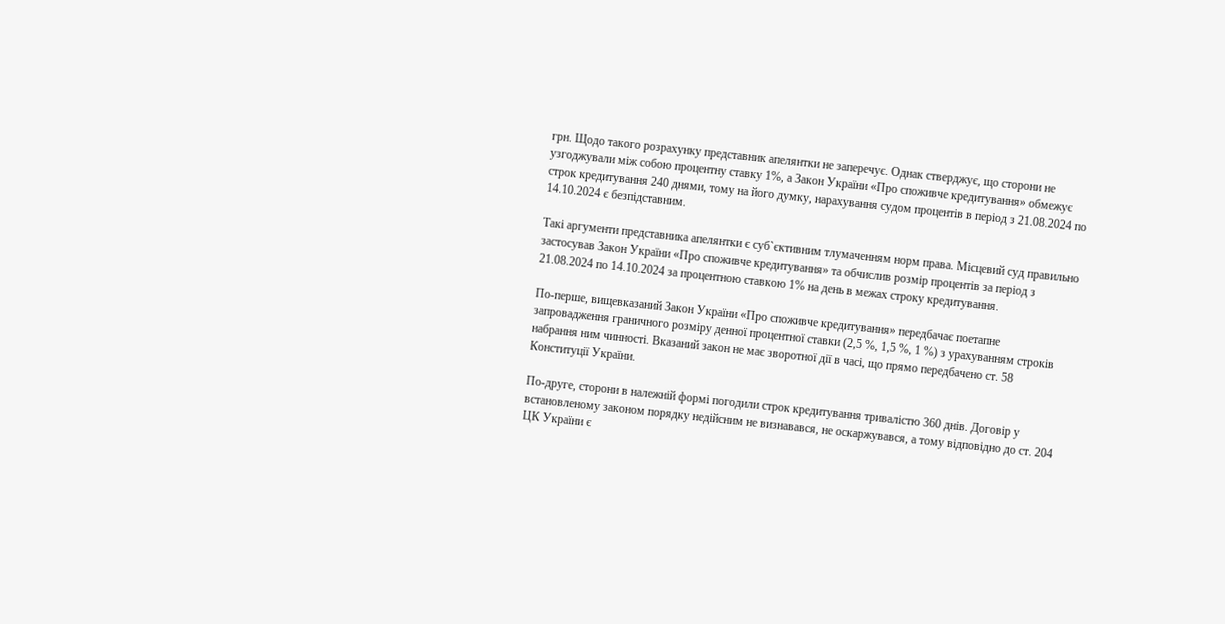грн. Щодо такого розрахунку представник апелянтки не заперечує. Однак стверджує, що сторони не узгоджували між собою процентну ставку 1%, а Закон України «Про споживче кредитування» обмежує строк кредитування 240 днями, тому на його думку, нарахування судом процентів в період з 21.08.2024 по 14.10.2024 є безпідставним.

Такі аргументи представника апелянтки є суб`єктивним тлумаченням норм права. Місцевий суд правильно застосував Закон України «Про споживче кредитування» та обчислив розмір процентів за період з 21.08.2024 по 14.10.2024 за процентною ставкою 1% на день в межах строку кредитування.

По-перше, вищевказаний Закон України «Про споживче кредитування» передбачає поетапне запровадження граничного розміру денної процентної ставки (2,5 %, 1,5 %, 1 %) з урахуванням строків набрання ним чинності. Вказаний закон не має зворотної дії в часі, що прямо передбачено ст. 58 Конституції України.

По-друге, сторони в належній формі погодили строк кредитування тривалістю 360 днів. Договір у встановленому законом порядку недійсним не визнавався, не оскаржувався, а тому відповідно до ст. 204 ЦК України є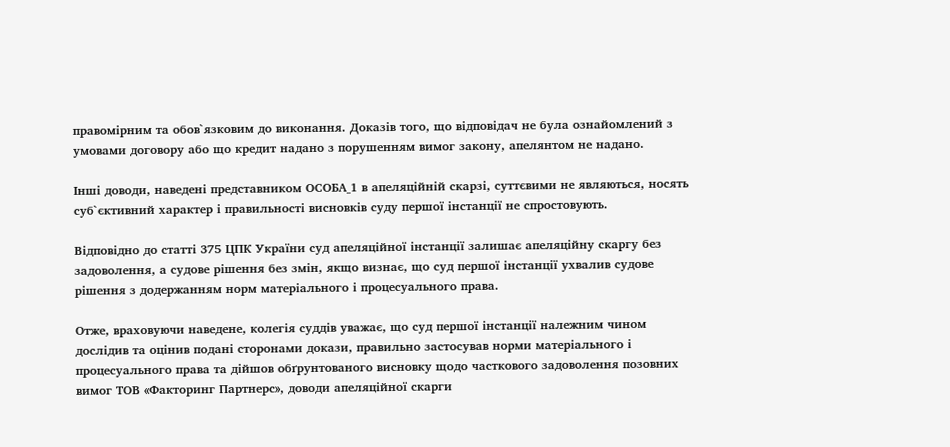правомірним та обов`язковим до виконання. Доказів того, що відповідач не була ознайомлений з умовами договору або що кредит надано з порушенням вимог закону, апелянтом не надано.

Інші доводи, наведені представником ОСОБА_1 в апеляційній скарзі, суттєвими не являються, носять суб`єктивний характер і правильності висновків суду першої інстанції не спростовують.

Відповідно до статті 375 ЦПК України суд апеляційної інстанції залишає апеляційну скаргу без задоволення, а судове рішення без змін, якщо визнає, що суд першої інстанції ухвалив судове рішення з додержанням норм матеріального і процесуального права.

Отже, враховуючи наведене, колегія суддів уважає, що суд першої інстанції належним чином дослідив та оцінив подані сторонами докази, правильно застосував норми матеріального і процесуального права та дійшов обґрунтованого висновку щодо часткового задоволення позовних вимог ТОВ «Факторинг Партнерс», доводи апеляційної скарги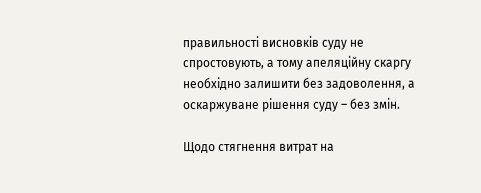правильності висновків суду не спростовують, а тому апеляційну скаргу необхідно залишити без задоволення, а оскаржуване рішення суду – без змін.

Щодо стягнення витрат на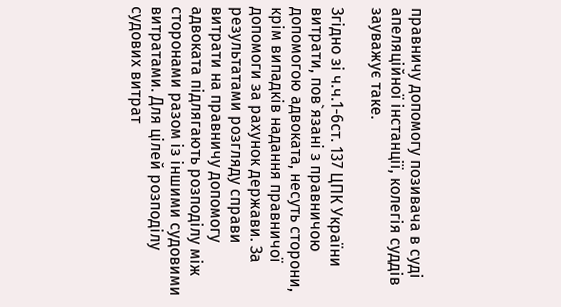правничу допомогу позивача в суді апеляційної інстанції, колегія суддів зауважує таке.

Згідно зі ч.ч.1-6ст. 137 ЦПК України витрати, пов`язані з правничою допомогою адвоката, несуть сторони, крім випадків надання правничої допомоги за рахунок держави. За результатами розгляду справи витрати на правничу допомогу адвоката підлягають розподілу між сторонами разом із іншими судовими витратами. Для цілей розподілу судових витрат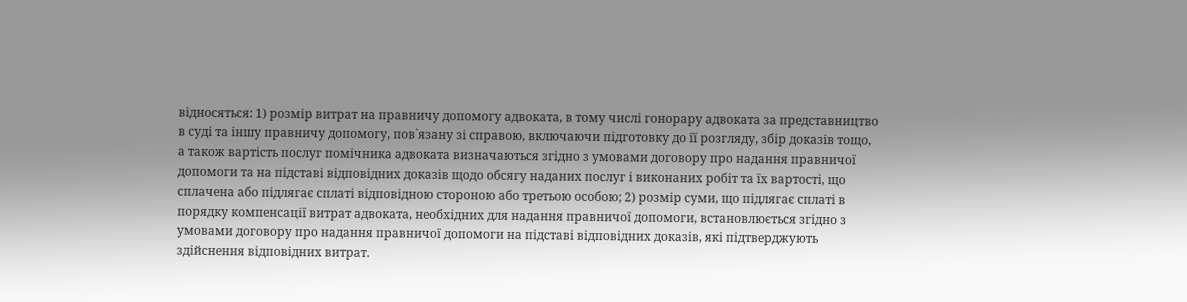відносяться: 1) розмір витрат на правничу допомогу адвоката, в тому числі гонорару адвоката за представництво в суді та іншу правничу допомогу, пов`язану зі справою, включаючи підготовку до її розгляду, збір доказів тощо, а також вартість послуг помічника адвоката визначаються згідно з умовами договору про надання правничої допомоги та на підставі відповідних доказів щодо обсягу наданих послуг і виконаних робіт та їх вартості, що сплачена або підлягає сплаті відповідною стороною або третьою особою; 2) розмір суми, що підлягає сплаті в порядку компенсації витрат адвоката, необхідних для надання правничої допомоги, встановлюється згідно з умовами договору про надання правничої допомоги на підставі відповідних доказів, які підтверджують здійснення відповідних витрат.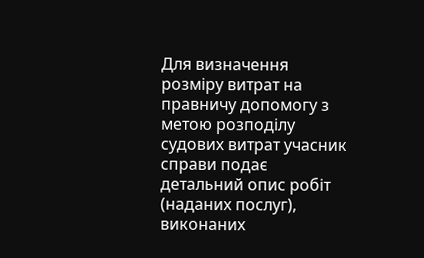Для визначення розміру витрат на правничу допомогу з метою розподілу судових витрат учасник справи подає детальний опис робіт (наданих послуг), виконаних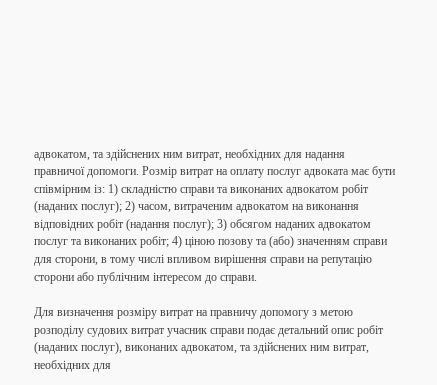адвокатом, та здійснених ним витрат, необхідних для надання правничої допомоги. Розмір витрат на оплату послуг адвоката має бути співмірним із: 1) складністю справи та виконаних адвокатом робіт (наданих послуг); 2) часом, витраченим адвокатом на виконання відповідних робіт (надання послуг); 3) обсягом наданих адвокатом послуг та виконаних робіт; 4) ціною позову та (або) значенням справи для сторони, в тому числі впливом вирішення справи на репутацію сторони або публічним інтересом до справи.

Для визначення розміру витрат на правничу допомогу з метою розподілу судових витрат учасник справи подає детальний опис робіт (наданих послуг), виконаних адвокатом, та здійснених ним витрат, необхідних для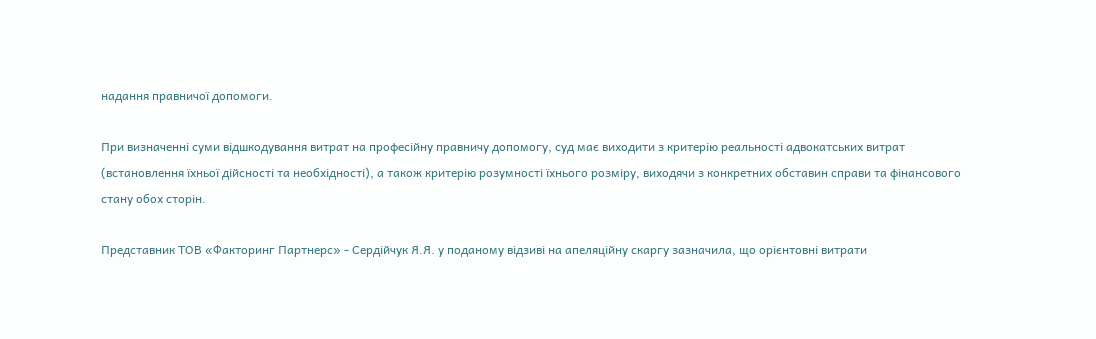надання правничої допомоги.

При визначенні суми відшкодування витрат на професійну правничу допомогу, суд має виходити з критерію реальності адвокатських витрат (встановлення їхньої дійсності та необхідності), а також критерію розумності їхнього розміру, виходячи з конкретних обставин справи та фінансового стану обох сторін.

Представник ТОВ «Факторинг Партнерс» - Сердійчук Я.Я. у поданому відзиві на апеляційну скаргу зазначила, що орієнтовні витрати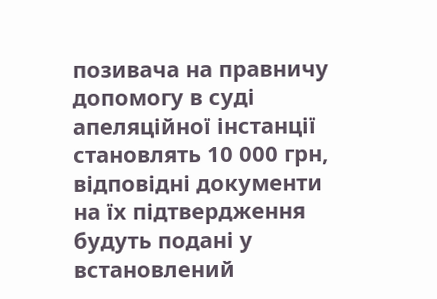позивача на правничу допомогу в суді апеляційної інстанції становлять 10 000 грн, відповідні документи на їх підтвердження будуть подані у встановлений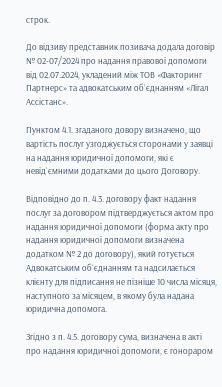строк.

До відзиву представник позивача додала договір № 02-07/2024 про надання правової допомоги від 02.07.2024, укладений між ТОВ «Факторинг Партнерс» та адвокатським об`єднанням «Лігал Ассістанс».

Пунктом 4.1. згаданого довору визначено, що вартість послуг узгоджується сторонами у заявці на надання юридичної допомоги, які є невід`ємними додатками до цього Договору.

Відповідно до п. 4.3. договору факт надання послуг за договором підтверджується актом про надання юридичної допомоги (форма акту про надання юридичної допомоги визначена додатком № 2 до договору), який готується Адвокатським об`єднанням та надсилається клієнту для підписання не пізніше 10 числа місяця, наступного за місяцем, в якому була надана юридична допомога.

Згідно з п. 4.5. договору сума, визначена в акті про надання юридичної допомоги, є гонораром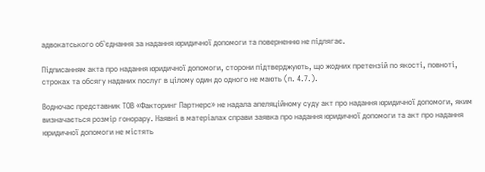адвокатського об`єднання за надання юридичної допомоги та поверненню не підлягає.

Підписанням акта про надання юридичної допомоги, сторони підтверджують, що жодних претензій по якості, повноті, строках та обсягу наданих послуг в цілому один до одного не мають (п. 4.7.).

Водночас представник ТОВ «Факторинг Партнерс» не надала апеляційному суду акт про надання юридичної допомоги, яким визначається розмір гонорару. Наявні в матеріалах справи заявка про надання юридичної допомоги та акт про надання юридичної допомоги не містять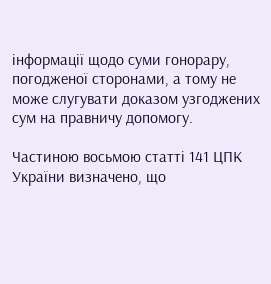інформації щодо суми гонорару, погодженої сторонами, а тому не може слугувати доказом узгоджених сум на правничу допомогу.

Частиною восьмою статті 141 ЦПК України визначено, що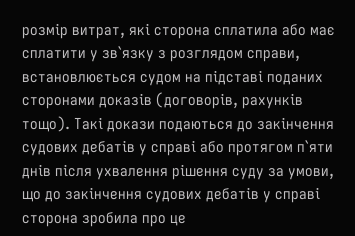розмір витрат, які сторона сплатила або має сплатити у зв`язку з розглядом справи, встановлюється судом на підставі поданих сторонами доказів (договорів, рахунків тощо). Такі докази подаються до закінчення судових дебатів у справі або протягом п`яти днів після ухвалення рішення суду за умови, що до закінчення судових дебатів у справі сторона зробила про це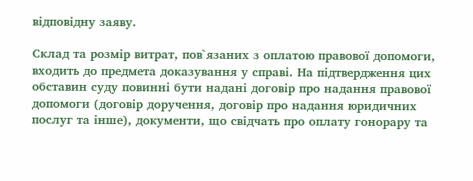відповідну заяву.

Склад та розмір витрат, пов`язаних з оплатою правової допомоги, входить до предмета доказування у справі. На підтвердження цих обставин суду повинні бути надані договір про надання правової допомоги (договір доручення, договір про надання юридичних послуг та інше), документи, що свідчать про оплату гонорару та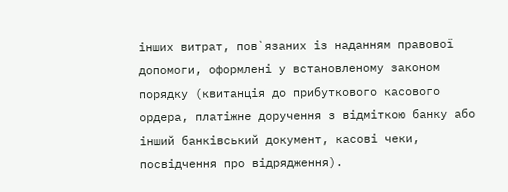інших витрат, пов`язаних із наданням правової допомоги, оформлені у встановленому законом порядку (квитанція до прибуткового касового ордера, платіжне доручення з відміткою банку або інший банківський документ, касові чеки, посвідчення про відрядження).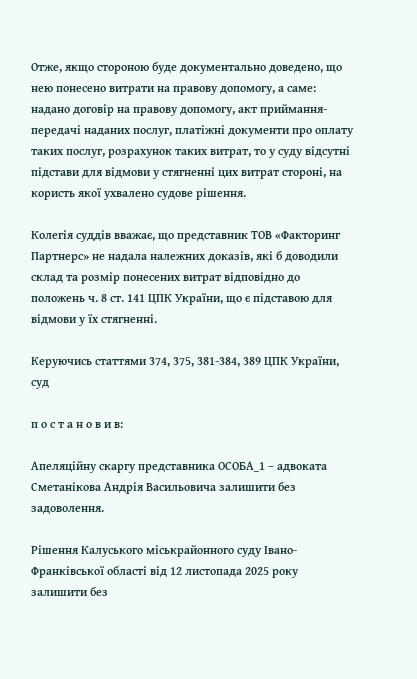Отже, якщо стороною буде документально доведено, що нею понесено витрати на правову допомогу, а саме: надано договір на правову допомогу, акт приймання-передачі наданих послуг, платіжні документи про оплату таких послуг, розрахунок таких витрат, то у суду відсутні підстави для відмови у стягненні цих витрат стороні, на користь якої ухвалено судове рішення.

Колегія суддів вважає, що представник ТОВ «Факторинг Партнерс» не надала належних доказів, які б доводили склад та розмір понесених витрат відповідно до положень ч. 8 ст. 141 ЦПК України, що є підставою для відмови у їх стягненні.

Керуючись статтями 374, 375, 381-384, 389 ЦПК України, суд

п о с т а н о в и в:

Апеляційну скаргу представника ОСОБА_1 – адвоката Сметанікова Андрія Васильовича залишити без задоволення.

Рішення Калуського міськрайонного суду Івано-Франківської області від 12 листопада 2025 року залишити без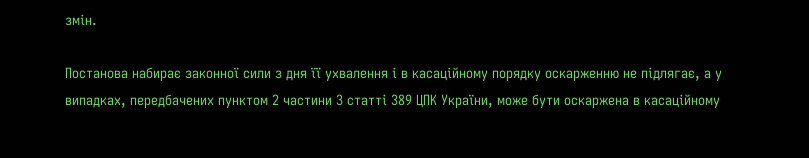змін.

Постанова набирає законної сили з дня її ухвалення і в касаційному порядку оскарженню не підлягає, а у випадках, передбачених пунктом 2 частини 3 статті 389 ЦПК України, може бути оскаржена в касаційному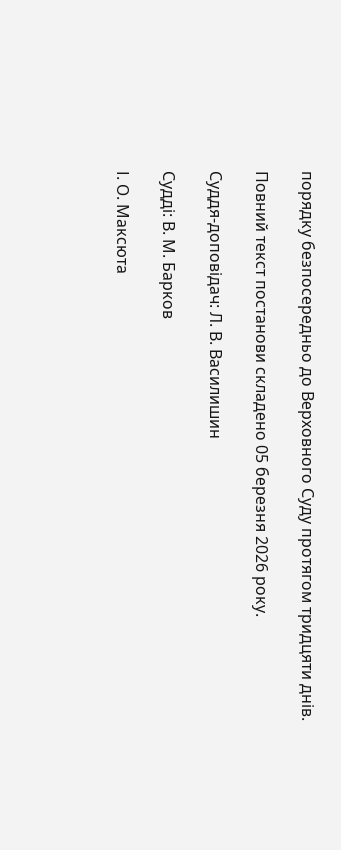порядку безпосередньо до Верховного Суду протягом тридцяти днів.

Повний текст постанови складено 05 березня 2026 року.

Суддя-доповідач: Л. В. Василишин

Судді: В. М. Барков

І. О. Максюта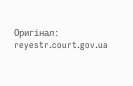Оригінал: reyestr.court.gov.ua